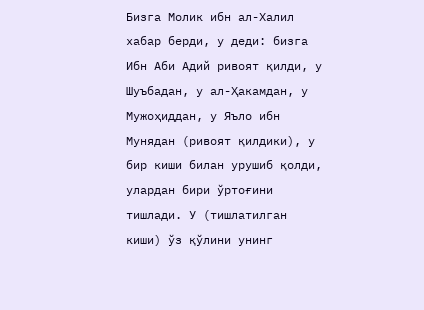Бизга Молик ибн ал-Халил хабар берди, у деди: бизга Ибн Аби Адий ривоят қилди, у Шуъбадан, у ал-Ҳакамдан, у Мужоҳиддан, у Яъло ибн Мунядан (ривоят қилдики), у бир киши билан урушиб қолди, улардан бири ўртоғини тишлади. У (тишлатилган киши) ўз қўлини унинг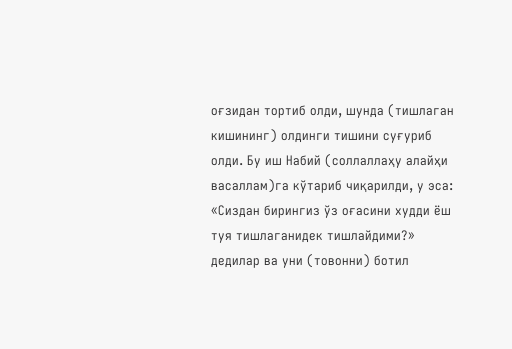оғзидан тортиб олди, шунда (тишлаган кишининг) олдинги тишини суғуриб олди. Бу иш Набий (соллаллаҳу алайҳи васаллам)га кўтариб чиқарилди, у эса: «Сиздан бирингиз ўз оғасини худди ёш туя тишлаганидек тишлайдими?» дедилар ва уни (товонни) ботил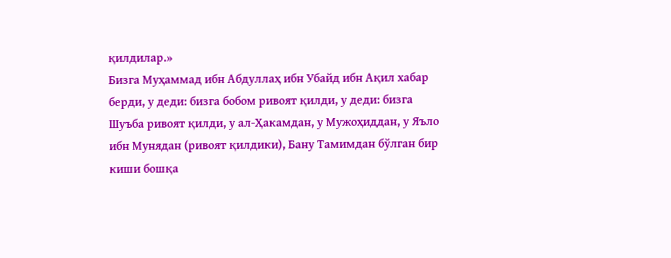қилдилар.»
Бизга Муҳаммад ибн Абдуллаҳ ибн Убайд ибн Ақил хабар берди, у деди: бизга бобом ривоят қилди, у деди: бизга Шуъба ривоят қилди, у ал-Ҳакамдан, у Мужоҳиддан, у Яъло ибн Мунядан (ривоят қилдики), Бану Тамимдан бўлган бир киши бошқа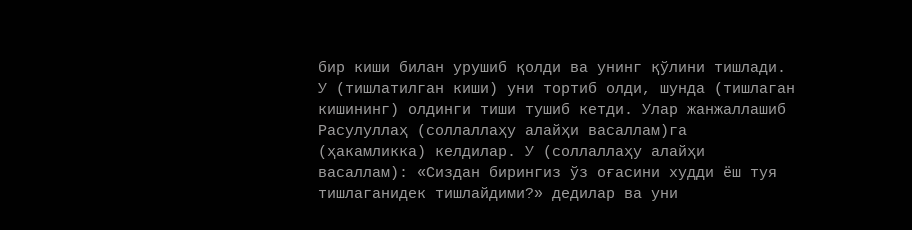бир киши билан урушиб қолди ва унинг қўлини тишлади. У (тишлатилган киши) уни тортиб олди, шунда (тишлаган кишининг) олдинги тиши тушиб кетди. Улар жанжаллашиб Расулуллаҳ (соллаллаҳу алайҳи васаллам)га (ҳакамликка) келдилар. У (соллаллаҳу алайҳи васаллам): «Сиздан бирингиз ўз оғасини худди ёш туя тишлаганидек тишлайдими?» дедилар ва уни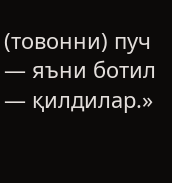(товонни) пуч — яъни ботил — қилдилар.»